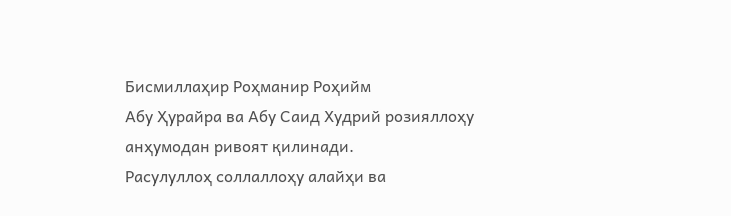Бисмиллаҳир Роҳманир Роҳийм
Абу Ҳурайра ва Абу Саид Худрий розияллоҳу анҳумодан ривоят қилинади.
Расулуллоҳ соллаллоҳу алайҳи ва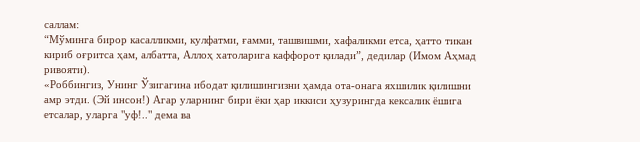саллам:
“Мўминга бирор касалликми, кулфатми, ғамми, ташвишми, хафаликми етса, ҳатто тикан кириб оғритса ҳам, албатта, Аллоҳ хатоларига каффорот қилади”, дедилар (Имом Аҳмад ривояти).
«Роббингиз, Унинг Ўзигагина ибодат қилишингизни ҳамда ота-онага яхшилик қилишни амр этди. (Эй инсон!) Агар уларнинг бири ёки ҳар иккиси ҳузурингда кексалик ёшига етсалар, уларга "уф!.." дема ва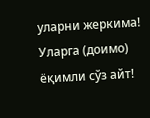уларни жеркима! Уларга (доимо) ёқимли сўз айт!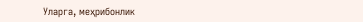Уларга, меҳрибонлик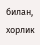билан, хорлик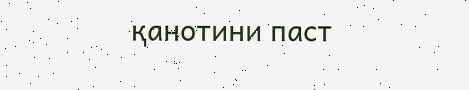қанотини паст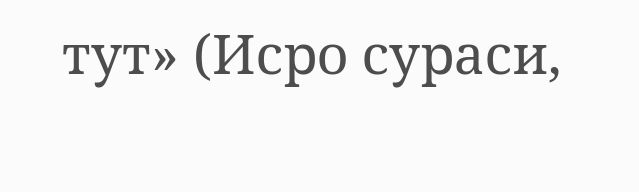тут» (Исро сураси,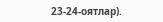23-24-оятлар).